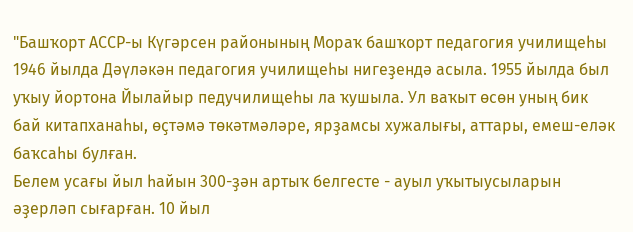"Башҡорт АССР-ы Күгәрсен районының Мораҡ башҡорт педагогия училищеһы 1946 йылда Дәүләкән педагогия училищеһы нигеҙендә асыла. 1955 йылда был уҡыу йортона Йылайыр педучилищеһы ла ҡушыла. Ул ваҡыт өсөн уның бик бай китапханаһы, өҫтәмә төкәтмәләре, ярҙамсы хужалығы, аттары, емеш-еләк баҡсаһы булған.
Белем усағы йыл һайын 300-ҙән артыҡ белгесте - ауыл уҡытыусыларын әҙерләп сығарған. 10 йыл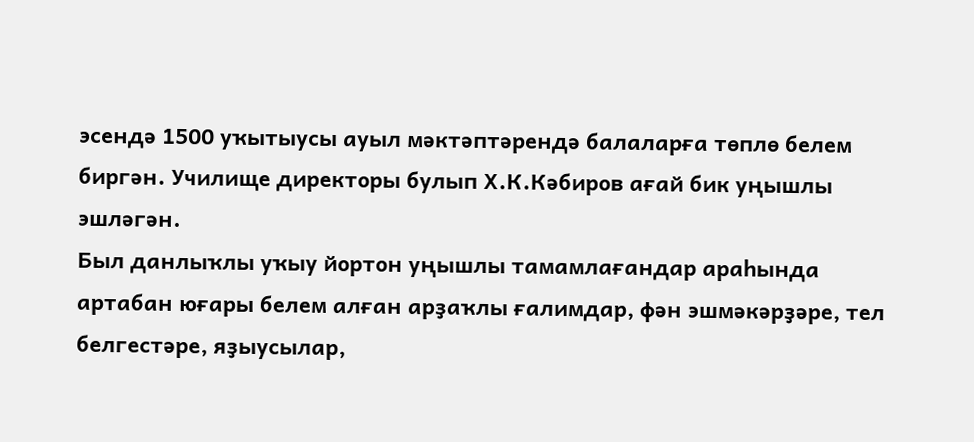эсендә 1500 уҡытыусы ауыл мәктәптәрендә балаларға төплө белем биргән. Училище директоры булып Х.К.Кәбиров ағай бик уңышлы эшләгән.
Был данлыҡлы уҡыу йортон уңышлы тамамлағандар араһында артабан юғары белем алған арҙаҡлы ғалимдар, фән эшмәкәрҙәре, тел белгестәре, яҙыусылар,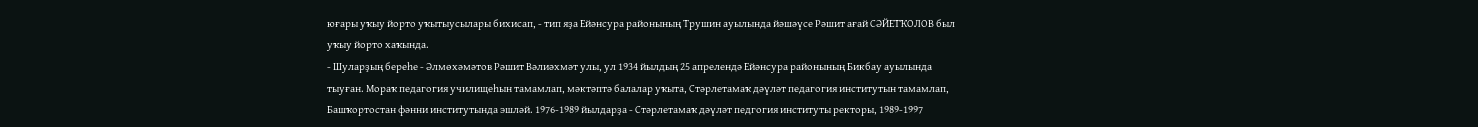юғары уҡыу йорто уҡытыусылары бихисап, - тип яҙа Ейәнсура районының Трушин ауылында йәшәүсе Рәшит ағай СӘЙЕТҠОЛОВ был уҡыу йорто хаҡында.
- Шуларҙың береһе - Әлмөхәмәтов Рәшит Вәлиәхмәт улы, ул 1934 йылдың 25 апрелендә Ейәнсура районының Бикбау ауылында тыуған. Мораҡ педагогия училищеһын тамамлап, мәктәптә балалар уҡыта, Стәрлетамаҡ дәүләт педагогия институтын тамамлап, Башҡортостан фәнни институтында эшләй. 1976-1989 йылдарҙа - Стәрлетамаҡ дәүләт педгогия институты ректоры, 1989-1997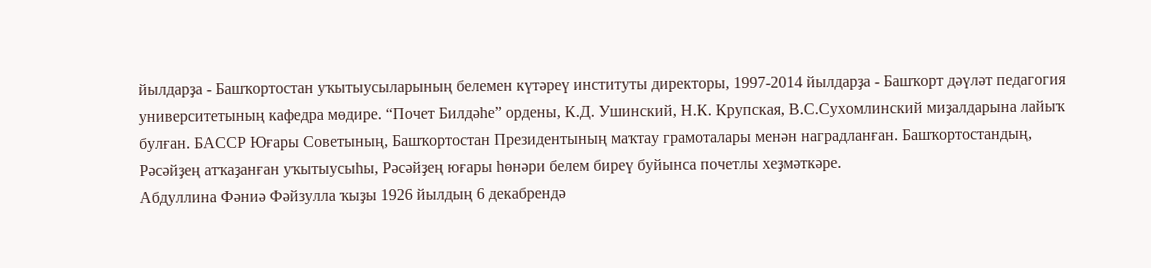йылдарҙа - Башҡортостан уҡытыусыларының белемен күтәреү институты директоры, 1997-2014 йылдарҙа - Башҡорт дәүләт педагогия университетының кафедра мөдире. “Почет Билдәһе” ордены, К.Д. Ушинский, Н.К. Крупская, В.С.Сухомлинский миҙалдарына лайыҡ булған. БАССР Юғары Советының, Башҡортостан Президентының маҡтау грамоталары менән наградланған. Башҡортостандың, Рәсәйҙең атҡаҙанған уҡытыусыһы, Рәсәйҙең юғары һөнәри белем биреү буйынса почетлы хеҙмәткәре.
Абдуллина Фәниә Фәйзулла ҡыҙы 1926 йылдың 6 декабрендә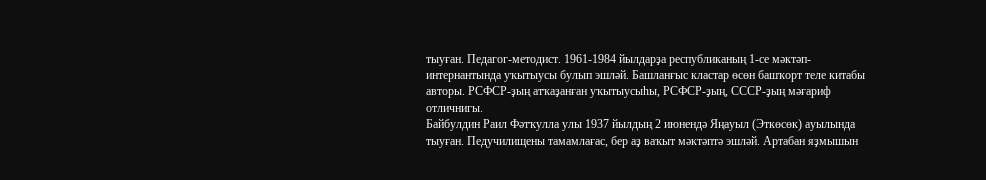тыуған. Педагог-методист. 1961-1984 йылдарҙа республиканың 1-се мәктәп-интернантында уҡытыусы булып эшләй. Башланғыс кластар өсөн башҡорт теле китабы авторы. РСФСР-ҙың атҡаҙанған уҡытыусыһы, РСФСР-ҙың, СССР-ҙың мәғариф отличнигы.
Байбулдин Раил Фәтҡулла улы 1937 йылдың 2 июнендә Яңауыл (Эткөсөк) ауылында тыуған. Педучилищены тамамлағас, бер аҙ ваҡыт мәктәптә эшләй. Артабан яҙмышын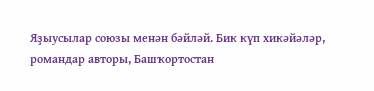Яҙыусылар союзы менән бәйләй. Бик күп хикәйәләр, романдар авторы, Башҡортостан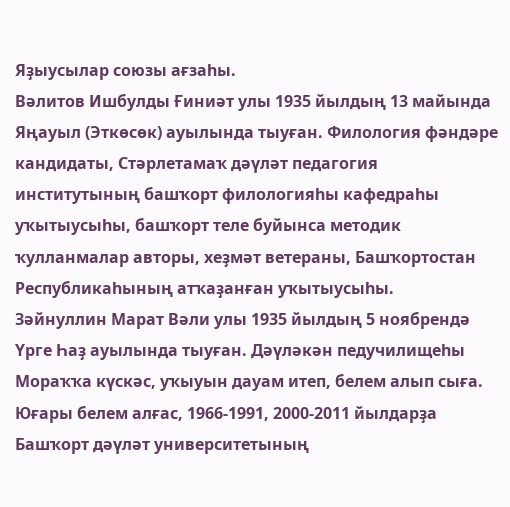Яҙыусылар союзы ағзаһы.
Вәлитов Ишбулды Ғиниәт улы 1935 йылдың 13 майында Яңауыл (Эткөсөк) ауылында тыуған. Филология фәндәре кандидаты, Стәрлетамаҡ дәүләт педагогия институтының башҡорт филологияһы кафедраһы уҡытыусыһы, башҡорт теле буйынса методик ҡулланмалар авторы, хеҙмәт ветераны, Башҡортостан Республикаһының атҡаҙанған уҡытыусыһы.
Зәйнуллин Марат Вәли улы 1935 йылдың 5 ноябрендә Үрге Һаҙ ауылында тыуған. Дәүләкән педучилищеһы Мораҡҡа күскәс, уҡыуын дауам итеп, белем алып сыға. Юғары белем алғас, 1966-1991, 2000-2011 йылдарҙа Башҡорт дәүләт университетының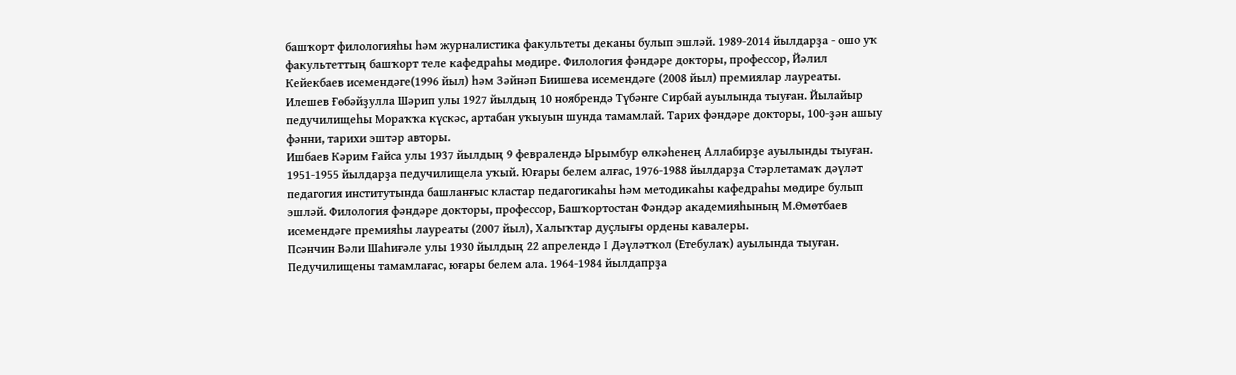башҡорт филологияһы һәм журналистика факультеты деканы булып эшләй. 1989-2014 йылдарҙа - ошо уҡ факультеттың башҡорт теле кафедраһы мөдире. Филология фәндәре докторы, профессор, Йәлил Кейекбаев исемендәге(1996 йыл) һәм Зәйнәп Биишева исемендәге (2008 йыл) премиялар лауреаты.
Илешев Ғөбәйҙулла Шәрип улы 1927 йылдың 10 ноябрендә Түбәнге Сирбай ауылында тыуған. Йылайыр педучилищеһы Мораҡҡа күскәс, артабан уҡыуын шунда тамамлай. Тарих фәндәре докторы, 100-ҙән ашыу фәнни, тарихи эштәр авторы.
Ишбаев Кәрим Ғайса улы 1937 йылдың 9 февралендә Ырымбур өлкәһенең Аллабирҙе ауылынды тыуған. 1951-1955 йылдарҙа педучилищела уҡый. Юғары белем алғас, 1976-1988 йылдарҙа Стәрлетамаҡ дәүләт педагогия институтында башланғыс кластар педагогикаһы һәм методикаһы кафедраһы мөдире булып эшләй. Филология фәндәре докторы, профессор, Башҡортостан Фәндәр академияһының М.Өмөтбаев исемендәге премияһы лауреаты (2007 йыл), Халыҡтар дуҫлығы ордены кавалеры.
Псәнчин Вәли Шаһиғәле улы 1930 йылдың 22 апрелендә I Дәүләтҡол (Етебулаҡ) ауылында тыуған. Педучилищены тамамлағас, юғары белем ала. 1964-1984 йылдапрҙа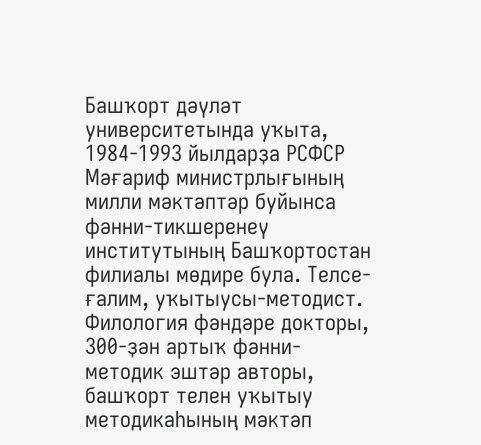Башҡорт дәүләт университетында уҡыта, 1984-1993 йылдарҙа РСФСР Мәғариф министрлығының милли мәктәптәр буйынса фәнни-тикшеренеү институтының Башҡортостан филиалы мөдире була. Телсе-ғалим, уҡытыусы-методист. Филология фәндәре докторы, 300-ҙән артыҡ фәнни-методик эштәр авторы, башҡорт телен уҡытыу методикаһының мәктәп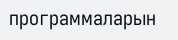программаларын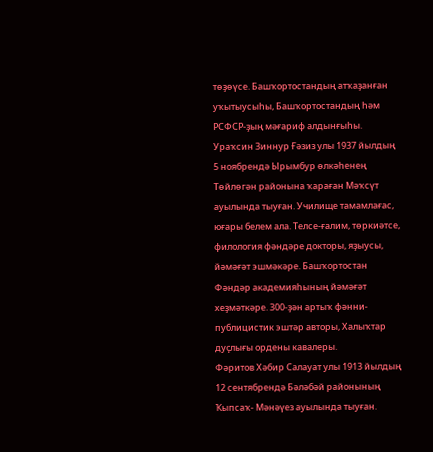төҙөүсе. Башҡортостандың атҡаҙанған уҡытыусыһы, Башҡортостандың һәм РСФСР-ҙың мәғариф алдынғыһы.
Ураҡсин Зиннур Ғәзиз улы 1937 йылдың 5 ноябрендә Ырымбур өлкәһенең Төйлөгән районына ҡараған Мәҡсүт ауылында тыуған. Училище тамамлағас, юғары белем ала. Телсе-ғалим, төркиәтсе, филология фәндәре докторы, яҙыусы, йәмәғәт эшмәкәре. Башҡортостан Фәндәр академияһының йәмәғәт хеҙмәткәре. 300-ҙән артыҡ фәнни-публицистик эштәр авторы, Халыҡтар дуҫлығы ордены кавалеры.
Фәритов Хәбир Салауат улы 1913 йылдың 12 сентябрендә Бәләбәй районының Ҡыпсаҡ- Мәнәүез ауылында тыуған.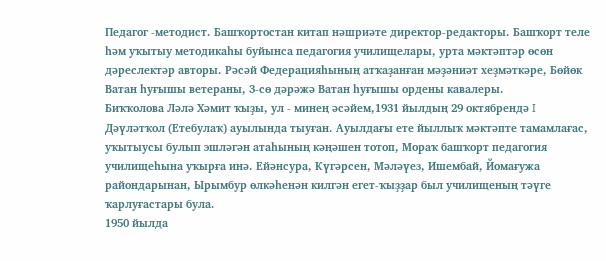Педагог -методист. Башҡортостан китап нәшриәте директор-редакторы. Башҡорт теле һәм уҡытыу методикаһы буйынса педагогия училищелары, урта мәктәптәр өсөн дәреслектәр авторы. Рәсәй Федерацияһының атҡаҙанған мәҙәниәт хеҙмәткәре, Бөйөк Ватан һуғышы ветераны, 3-сө дәрәжә Ватан һуғышы ордены кавалеры.
Биҡҡолова Ләлә Хәмит ҡыҙы, ул - минең әсәйем,1931 йылдың 29 октябрендә I Дәүләтҡол (Етебулаҡ) ауылында тыуған. Ауылдағы ете йыллыҡ мәктәпте тамамлағас, уҡытыусы булып эшләгән атаһының кәңәшен тотоп, Мораҡ башҡорт педагогия училищеһына уҡырға инә. Ейәнсура, Күгәрсен, Мәләүез, Ишембай, Йомағужа райондарынан, Ырымбур өлкәһенән килгән егет-ҡыҙҙар был училищеның тәүге ҡарлуғастары була.
1950 йылда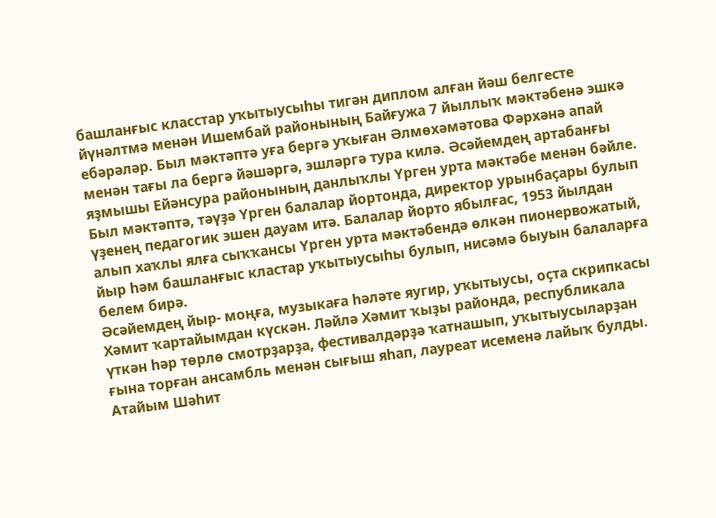башланғыс класстар уҡытыусыһы тигән диплом алған йәш белгесте йүнәлтмә менән Ишембай районының Байғужа 7 йыллыҡ мәктәбенә эшкә ебәрәләр. Был мәктәптә уға бергә уҡыған Әлмөхәмәтова Фәрхәнә апай менән тағы ла бергә йәшәргә, эшләргә тура килә. Әсәйемдең артабанғы яҙмышы Ейәнсура районының данлыҡлы Үрген урта мәктәбе менән бәйле. Был мәктәптә, тәүҙә Үрген балалар йортонда, директор урынбаҫары булып үҙенең педагогик эшен дауам итә. Балалар йорто ябылғас, 1953 йылдан алып хаҡлы ялға сыҡҡансы Үрген урта мәктәбендә өлкән пионервожатый, йыр һәм башланғыс кластар уҡытыусыһы булып, нисәмә быуын балаларға белем бирә.
Әсәйемдең йыр- моңға, музыкаға һәләте яугир, уҡытыусы, оҫта скрипкасы Хәмит ҡартайымдан күскән. Ләйлә Хәмит ҡыҙы районда, республикала үткән һәр төрлө смотрҙарҙа, фестивалдәрҙә ҡатнашып, уҡытыусыларҙан ғына торған ансамбль менән сығыш яһап, лауреат исеменә лайыҡ булды. Атайым Шәһит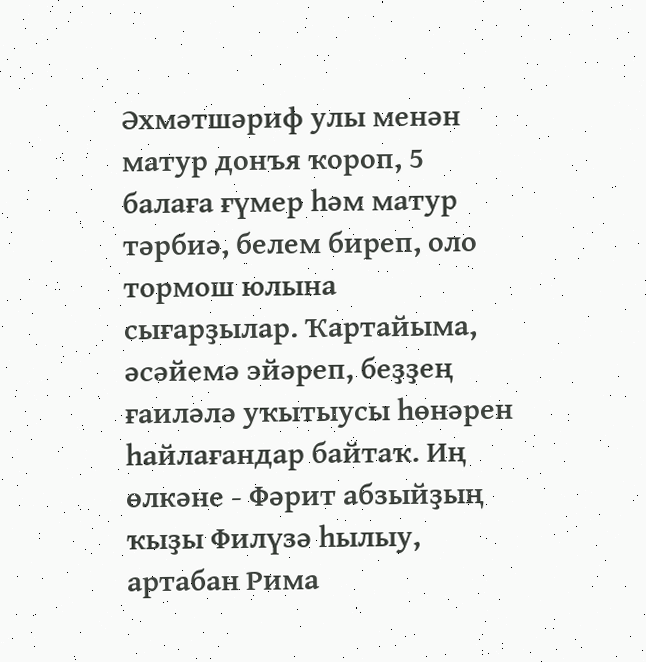Әхмәтшәриф улы менән матур донъя ҡороп, 5 балаға ғүмер һәм матур тәрбиә, белем биреп, оло тормош юлына сығарҙылар. Ҡартайыма, әсәйемә эйәреп, беҙҙең ғаиләлә уҡытыусы һөнәрен һайлағандар байтаҡ. Иң өлкәне - Фәрит абзыйҙың ҡыҙы Филүзә һылыу, артабан Рима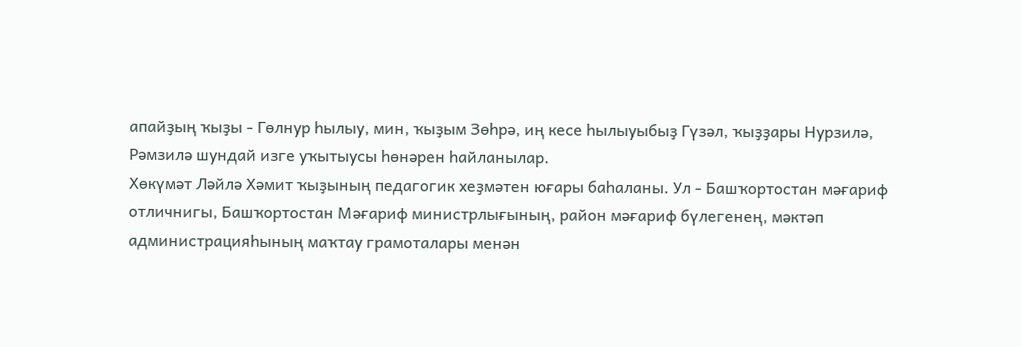апайҙың ҡыҙы - Гөлнур һылыу, мин, ҡыҙым Зөһрә, иң кесе һылыуыбыҙ Гүзәл, ҡыҙҙары Нурзилә, Рәмзилә шундай изге уҡытыусы һөнәрен һайланылар.
Хөкүмәт Ләйлә Хәмит ҡыҙының педагогик хеҙмәтен юғары баһаланы. Ул - Башҡортостан мәғариф отличнигы, Башҡортостан Мәғариф министрлығының, район мәғариф бүлегенең, мәктәп администрацияһының маҡтау грамоталары менән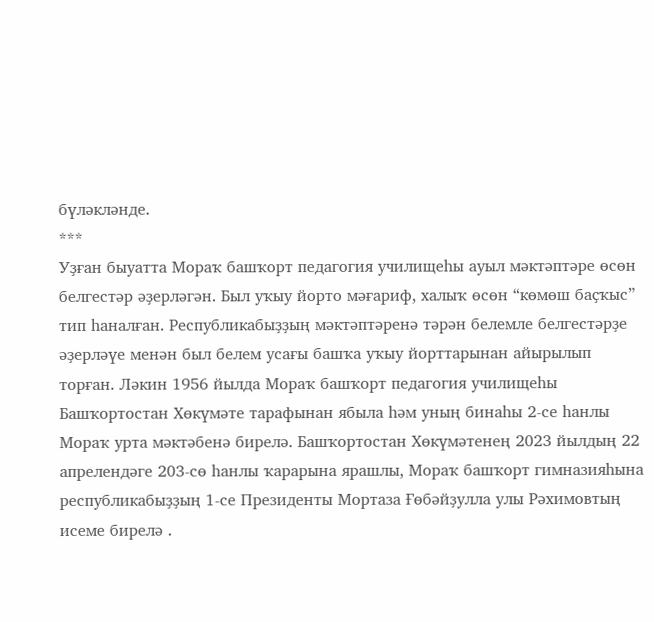бүләкләнде.
***
Уҙған быуатта Мораҡ башҡорт педагогия училищеһы ауыл мәктәптәре өсөн белгестәр әҙерләгән. Был уҡыу йорто мәғариф, халыҡ өсөн “көмөш баҫҡыс” тип һаналған. Республикабыҙҙың мәктәптәренә тәрән белемле белгестәрҙе әҙерләүе менән был белем усағы башҡа уҡыу йорттарынан айырылып торған. Ләкин 1956 йылда Мораҡ башҡорт педагогия училищеһы Башҡортостан Хөкүмәте тарафынан ябыла һәм уның бинаһы 2-се һанлы Мораҡ урта мәктәбенә бирелә. Башҡортостан Хөкүмәтенең 2023 йылдың 22 апрелендәге 203-сө һанлы ҡарарына ярашлы, Мораҡ башҡорт гимназияһына республикабыҙҙың 1-се Президенты Мортаза Ғөбәйҙулла улы Рәхимовтың исеме бирелә .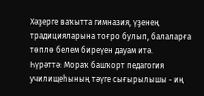Хәҙерге ваҡытта гимназия, үҙенең традицияларына тоғро булып, балаларға төплө белем биреүен дауам итә.
Һүрәттә: Мораҡ башҡорт педагогия училищеһының тәүге сығырылышы - иң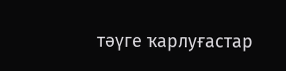тәүге ҡарлуғастар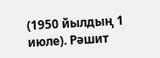(1950 йылдың 1 июле). Рәшит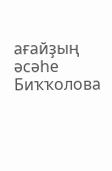ағайҙың әсәһе Биҡҡолова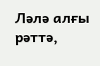Ләлә алғы рәттә,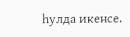һулда икенсе.